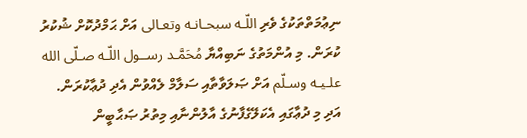ނިޢުމަތްތަކުގެ ވެރި اللّـه سبحـانـه وتعـالى އަށް ޙަމްދުކޮށް ޝުކުރު ކުރަން. މި އުންމަތުގެ ނަބިއްޔާ مُحَمَّـد رســول اللّـه صـلّى الله علـيـه وسـلّم އަށް ޞަލަވާތާއި ސަލާމް ލެއްވުން އެދި ދުޢާކުރަން. އަދި މި ދުޢާގައި އެކަލޭގެފާނުގެ އާލުންނާއި މިތުރު ޞަޙާބީން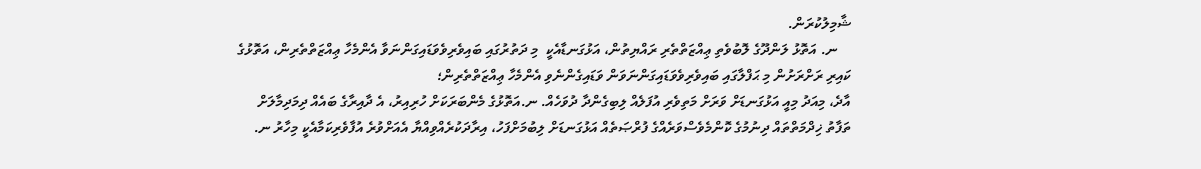ޝާމިލުކުރަން.
    ނ. އަތޮޅު ލަންދޫގެ ލޮބުވެތި ޢިއްޒަތްތެރި ރައްޔިތުން، އަޅުގަނޑާއެކީ  މި ދަތުރުގައި ބައިވެރިވެވަޑައިގަންނަވާ އެންމެހާ ޢިއްޒަތްތެރިން، އަތޮޅުގެ ކައިރި ރަށްރަށުން މި ޙަފްލާގައި ބައިވެރިވެވަޑައިގަންނަވަން ވަޑައިގެންނެވި އެންމެހާ ޢިއްޒަތްތެރިން؛
އާދެ، މިއަދު މިއީ އަޅުގަނޑަށް ވަރަށް މަތިވެރި އުފަލެއް ލިބިގެންދާ ދުވަހެއް. ނ.އަތޮޅުގެ މެންބަރަކަށް ހުރިއިރު، އެ ދާއިރާގެ ބައެއް ދިމަދިމާލަށް ތަފާތު ޚިދްމަތްތައް ދިނުމުގެ ކޮންމެވެސްވަރެއްގެ ފުރްޞަތެއް އަޅުގަނޑަށް ލިބުމަށްފަހު، އިރާދަކުރެއްވިއްޔާ އެއަށްވުރެ އުފާވެރިކަމާއެކީ މިހާރު ނ.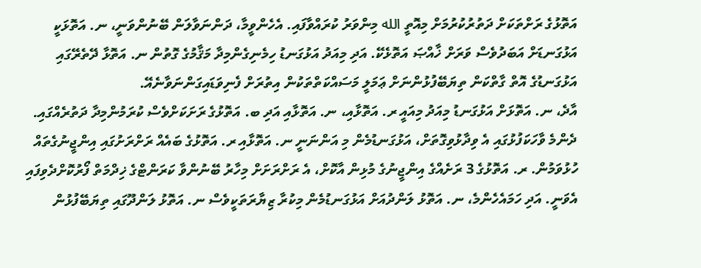އަތޮޅުގެ ރަށްތަކަށް ދަތުރުކުރުމަށް މިއޮތީ الله މިންވަރު ކުރައްވާފައި. އެހެންވީމާ، ދަންނަވާލަން ބޭނުންވަނީ، ނ. އަތޮޅަކީ އަޅުގަނޑަށް އަބަދުވެސް ވަރަށް ޚާއްޞަ އަތޮޅެކޭ. އަދި މިއަދު އަޅުގަނޑު ހިމެނިގެންމިދާ މަޤާމުގެ ގޮތުން ނ. އަތޮޅާ ދޭތެރޭގައި އަޅުގަނޑުގެ އޮތް ގާތްކަން ތިޔަބޭފުޅުންނަށް ޢަމަލީ މަސައްކަތްތަކުން އިތުރަށް ފެނިވަޑައިގަންނަވާނެއޭ.
އާދެ، ނ. އަތޮޅަށް އަޅުގަނޑު މިއަދު މިއައީ ރ. އަތޮޅާއި، ނ. އަތޮޅާއި އަދި ބ. އަތޮޅުގެ ރަށަކަށްވެސް ކުރަމުންމިދާ ދަތުރެއްގައި. ދެންމެ ވާހަކަފުޅުގައި އެ ވިދާޅުވިގޮތަށް، އަޅުގަނޑުމެން މި އަންނަނީ ނ. އަތޮޅާއި ރ. އަތޮޅުގެ ބައެއް ރަށްރަށުގައި އިންޖީނުގެތައް ހުޅުވަމުން. ރ. އަތޮޅުގެ 3 ރަށެއްގެ އިންޖީނުގެ މުޅިން އާކޮށް، އެ ރަށްރަށަށް މިހާރު ބޭނުންވާ ކަރަންޓްގެ ޚިދްމަތް ފޯރުކޮށްދެވިފައި އެވަނީ. އަދި ހަމައެހެންމެ، ނ. އަތޮޅު ލަންދުއަށް އަޅުގަނޑުމެން މިކުރާ ޒިޔާރަތަކީވެސް ނ. އަތޮޅު ލަންދޫގައި ތިޔަބޭފުޅުން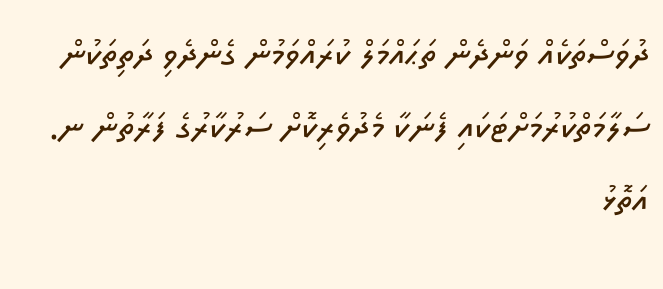ދުވަސްތަކެއް ވަންދެން ތަޙައްމަލް ކުރައްވަމުން ގެންދެވި ދަތިތަކުން ސަލާމަތްކުރުމަށްޓަކައި ފެނަކާ މެދުވެރިކޮށް ސަރުކާރުގެ ފަރާތުން ނ. އަތޮޅު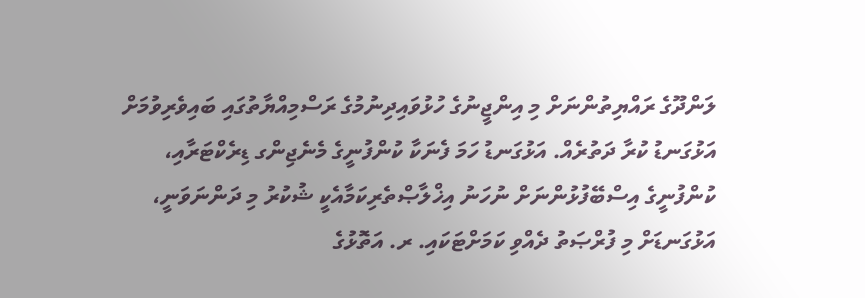ލަންދޫގެ ރައްޔިތުންނަށް މި އިންޖީނުގެ ހުޅުވައިދިނުމުގެ ރަސްމިއްޔާތުގައި ބައިވެރިވުމަށް އަޅުގަނޑު ކުރާ ދަތުރެއް. އަޅުގަނޑު ހަމަ ފެނަކާ ކުންފުނީގެ މެނެޖިންގ ޑިރެކްޓަރާއި، ކުންފުނީގެ އިސްބޭފުޅުންނަށް ނުހަނު އިޚްލާޞްތެރިކަމާއެކީ ޝުކުރު މި ދަންނަވަނީ، އަޅުގަނޑަށް މި ފުރްޞަތު ދެއްވި ކަމަށްޓަކައި. ރ. އަތޮޅުގެ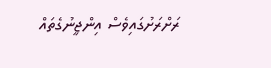ރަށްރަށުގައިވެސް އިންޖީނުގެތައް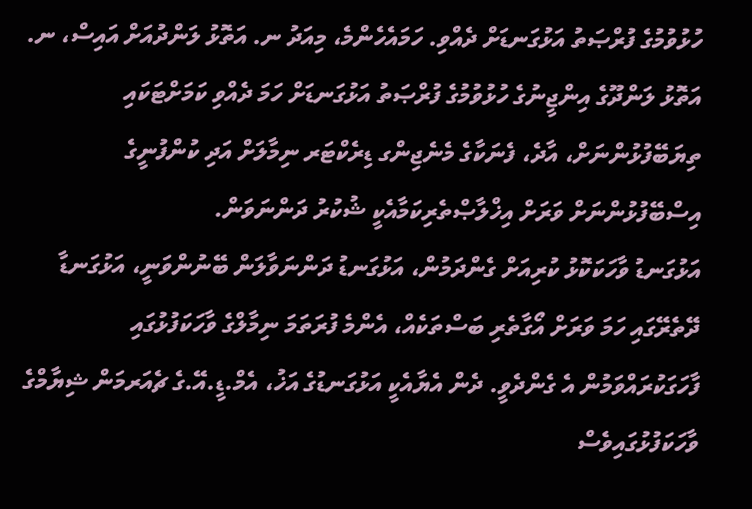ހުޅުވުމުގެ ފުރްޞަތު އަޅުގަނޑަށް ދެއްވި. ހަމައެހެންމެ، މިއަދު ނ. އަތޮޅު ލަންދުއަށް އައިސް، ނ. އަތޮޅު ލަންދޫގެ އިންޖީނުގެ ހުޅުވުމުގެ ފުރްޞަތު އަޅުގަނޑަށް ހަމަ ދެއްވި ކަމަށްޓަކައި ތިޔަބޭފުޅުންނަށް، އާދެ، ފެނަކާގެ މެނެޖިންގ ޑިރެކްޓަރ ނިމާލަށް އަދި ކުންފުނީގެ އިސްބޭފުޅުންނަށް ވަރަށް އިޚްލާޞްތެރިކަމާއެކީ ޝުކުރު ދަންނަވަން.
އަޅުގަނޑު ވާހަކަކޮޅު ކުރިއަށް ގެންދަމުން، އަޅުގަނޑު ދަންނަވާލަން ބޭނުންވަނީ، އަޅުގަނޑާ ދޭތެރޭގައި ހަމަ ވަރަށް އޯގާތެރި ބަސްތަކެއް، އެންމެ ފުރަތަމަ ނިމާލްގެ ވާހަކަފުޅުގައި ފާހަގަކުރައްވަމުން އެ ގެންދެވީ. ދެން އެޔާއެކީ އަޅުގަނޑުގެ އަޚު، އެމް.ޑީ.އޭ.ގެ ޗެއަރމަން ޝިޔާމްގެ ވާހަކަފުޅުގައިވެސް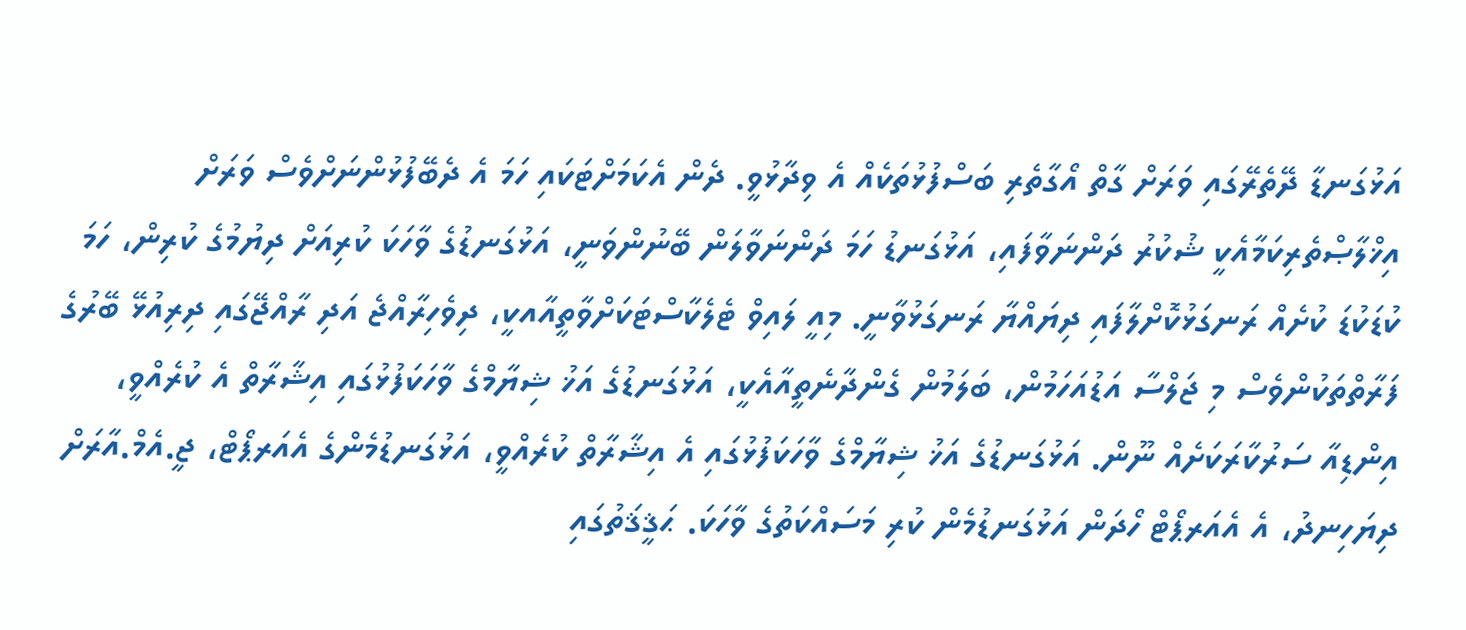އަޅުގަނޑާ ދޭތެރޭގައި ވަރަށް ގާތް އޯގާތެރި ބަސްފުޅުތަކެއް އެ ވިދާޅުވީ. ދެން އެކަމަށްޓަކައި ހަމަ އެ ދެބޭފުޅުންނަށްވެސް ވަރަށް އިޚްލާޞްތެރިކަމާއެކީ ޝުކުރު ދަންނަވާފައި، އަޅުގަނޑު ހަމަ ދަންނަވާލަން ބޭނުންވަނީ، އަޅުގަނޑުގެ ވާހަކަ ކުރިއަށް ދިޔުމުގެ ކުރިން، ހަމަ ކުޑަކުޑަ ކުށެއް ރަނގަޅުކޮށްލާފައި ދިޔައްޔާ ރަނގަޅުވާނީ. މިއީ ލައިވް ޓެލެކާސްޓަކަށްވާތީއާއކީ، ދިވެހިރާއްޖެ އަދި ރާއްޖޭގައި ދިރިއުޅޭ ބޭރުގެ ފަރާތްތަކުންވެސް މި ޖަލްސާ އަޑުއަހަމުން، ބަލަމުން ގެންދާނެތީއާއެކީ، އަޅުގަނޑުގެ އަޚު ޝިޔާމްގެ ވާހަކަފުޅުގައި އިޝާރާތް އެ ކުރެއްވީ، އިންޑިއާ ސަރުކާރަކަށެއް ނޫން. އަޅުގަނޑުގެ އަޚު ޝިޔާމްގެ ވާހަކަފުޅުގައި އެ އިޝާރާތް ކުރެއްވީ، އަޅުގަނޑުމެންގެ އެއަރޕޯޓް، ޖީ.އެމް.އާރަށް ދިޔަހިނދު، އެ އެއަރޕޯޓް ހޯދަން އަޅުގަނޑުމެން ކުރި މަސައްކަތުގެ ވާހަކަ. ޙަޤީޤަތުގައި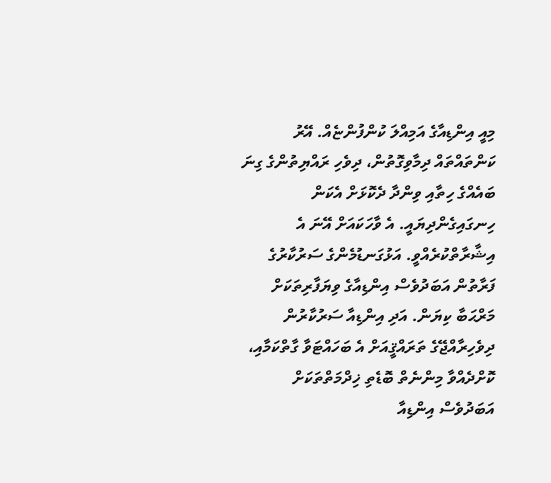މިއީ އިންޑިއާގެ އަމިއްލަ ކުންފުންޏެއް. އޭރު ކަންތައްތައް ދިމާވިގޮތުން، ދިވެހި ރައްޔިތުންގެ ގިނަ ބައެއްގެ ހިތާއި ވިންދާ ދެކޮޅަށް އެކަން ހިނގައިގެންދިޔައީ. އެ ވާހަކައަށް އޭނަ އެ އިޝާރާތްކުރެއްވީ. އަޅުގަނޑުމެންގެ ސަރުކާރުގެ ފަރާތުން އަބަދުވެސް އިންޑިއާގެ ވިޔަފާރިތަކަށް މަރްޙަބާ ކިޔަން. އަދި އިންޑިއާ ސަރުކާރުން ދިވެހިރާއްޖޭގެ ތަރައްޤީއަށް އެ ބަހައްޓަވާ ގާތްކަމާއި، ކޮށްދެއްވާ މިންނެތް ބޮޑެތި ޚިދްމަތްތަކަށް އަބަދުވެސް އިންޑިއާ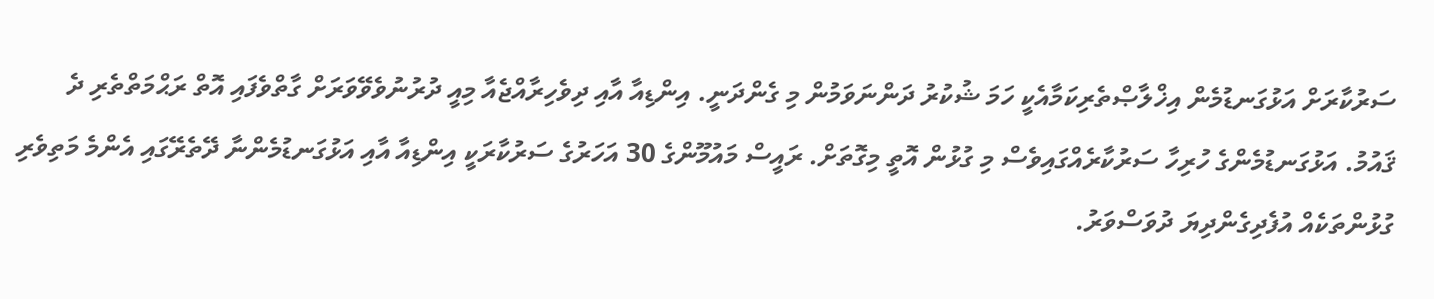ސަރުކާރަށް އަޅުގަނޑުމެން އިޚްލާޞްތެރިކަމާއެކީ ހަމަ ޝުކުރު ދަންނަވަމުން މި ގެންދަނީ. އިންޑިއާ އާއި ދިވެހިރާއްޖެއާ މިއީ ދުރުނުވެވޭވަރަށް ގާތްވެފައި އޮތް ރަޙްމަތްތެރި ދެ ޤައުމު. އަޅުގަނޑުމެންގެ ހުރިހާ ސަރުކާރެއްގައިވެސް މި ގުޅުން އޮތީ މިގޮތަށް. ރައީސް މައުމޫންގެ 30 އަހަރުގެ ސަރުކާރަކީ އިންޑިއާ އާއި އަޅުގަނޑުމެންނާ ދޭތެރޭގައި އެންމެ މަތިވެރި ގުޅުންތަކެއް އުފެދިގެންދިޔަ ދުވަސްވަރު.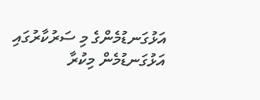އަޅުގަނޑުމެންގެ މި ސަރުކާރުގައި އަޅުގަނޑުމެން މިކުރާ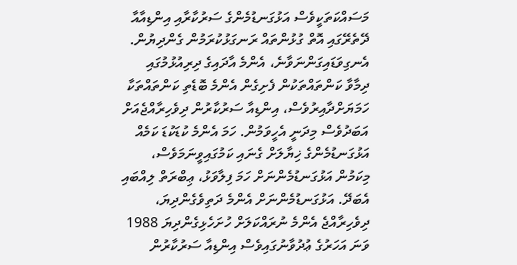މަސައްކަތަކީވެސް އަޅުގަނޑުމެންގެ ސަރުކާރާއި އިންޑިއާއާ ދޭތެރޭގައި އޮތް ގުޅުންތައް ރަނގަޅުކުރަމުން ގެންދިޔުން.
އެނގިވަޑައިގަންނަވާނެ، އެންމެ އާދައިގެ ދިރިއުޅުމުގައި ދިމާވާ ކަންތައްތަކުން ފެށިގެން އެންމެ ބޮޑެތި ކަންތައްތަކާ ހަމަޔަށްދާއިރުވެސް، އިންޑިއާ ސަރުކާރުން ދިވެހިރާއްޖެއަށް އަބަދުވެސް މިދަނީ އެހީވަމުން. ހަމަ އެންމެ ކުޑަކުޑަ ކަމެއް އަޅުގަނޑުމެންގެ ޚިޔާލަށް ގެނައި ކަމުގައިވީނަމަވެސް، މިކަމުން އަޅުގަނޑުމެންނަށް ހަމަ ފިލާވަޅު، ޢިބްރަތް ލިއްބައި އެބަދޭ. އަޅުގަނޑުމެންނަށް އެންމެ ދަތިވެގެންދިޔަ، ދިވެހިރާއްޖެ އެންމެ ނުރައްކަލަށް ހުށަހެޅިގެންދިޔަ 1988 ވަނަ އަހަރުގެ ޢުދުވާނުގައިވެސް އިންޑިއާ ސަރުކާރުން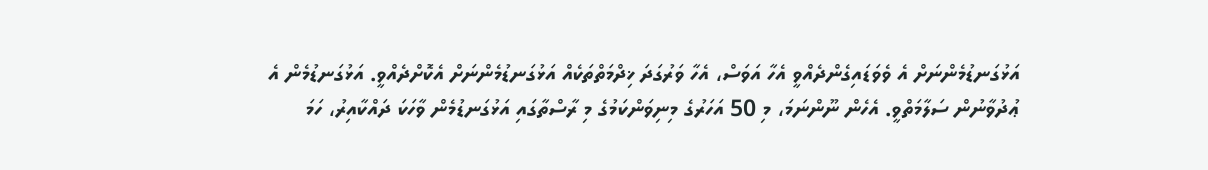އަޅުގަނޑުމެންނަށް އެ ވެވަޑައިގެންދެއްވީ އެހާ އަވަސް، އެހާ ވަރުގަދަ ޚިދްމަތްތަކެއް އަޅުގަނޑުމެންނަށް އެކޮށްދެއްވީ. އަޅުގަނޑުމެން އެ ޢުދުވާނުން ސަލާމަތްވީ. އެހެން ނޫންނަމަ، މި 50 އަހަރުގެ މިނިވަންކަމުގެ މި ރާސްތާގައި އަޅުގަނޑުމެން ވާހަކަ ދައްކާއިރު، ހަމަ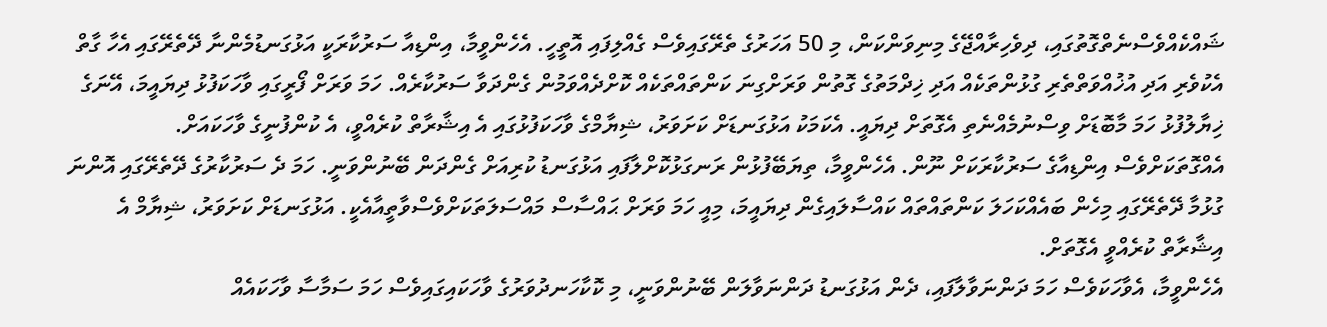ޝައްކެއްވެސްނެތްގޮތުގައި، ދިވެހިރާއްޖޭގެ މިނިވަންކަން، މި 50 އަހަރުގެ ތެރޭގައިވެސް ގެއްލިފައި އޮތީހީ. އެހެންވީމާ، އިންޑިއާ ސަރުކާރަކީ އަޅުގަނޑުމެންނާ ދޭތެރޭގައި އެހާ ގާތް އެކުވެރި އަދި އުޚުއްވަތްތެރި ގުޅުންތަކެއް އަދި ޚިދްމަތުގެ ގޮތުން ވަރަށްގިނަ ކަންތައްތަކެއް ކޮށްދެއްވަމުން ގެންދަވާ ސަރުކާރެއް. ހަމަ ވަރަށް ފޯރީގައި ވާހަކަފުޅު ދިޔައީމަ، އޭނަގެ ޚިޔާލުފުޅު ހަމަ މާބޮޑަށް ވިސްނުމެއްނެތި އެގޮތަށް ދިޔައީ. އެކަމަކު އަޅުގަނޑަށް ކަށަވަރު، ޝިޔާމްގެ ވާހަކަފުޅުގައި އެ އިޝާރާތް ކުރެއްވީ، އެ ކުންފުނީގެ ވާހަކައަށް. އެއްގޮތަކަށްވެސް އިންޑިއާގެ ސަރުކާރަކަށް ނޫން. އެހެންވީމާ، ތިޔަބޭފުޅުން ރަނގަޅުކޮށްލާފައި އަޅުގަނޑު ކުރިއަށް ގެންދަން ބޭނުންވަނީ. ހަމަ ދެ ސަރުކާރުގެ ދޭތެރޭގައި އޮންނަ ގުޅުމާ ދޭތެރޭގައި މިހެން ބައެއްކަހަލަ ކަންތައްތައް ކައްސާލައިގެން ދިޔައީމަ، މިއީ ހަމަ ވަރަށް ޙައްސާސް މައްސަލަތަކަށްވެސްވާތީއާއެކީ. އަޅުގަނޑަށް ކަށަވަރު، ޝިޔާމް އެ އިޝާރާތް ކުރެއްވީ އެގޮތަށް.
އެހެންވީމާ، އެވާހަކަވެސް ހަމަ ދަންނަވާލާފައި، ދެން އަޅުގަނޑު ދަންނަވާލަން ބޭނުންވަނީ، މި ކޮކާހަނދުވަރުގެ ވާހަކައިގައިވެސް ހަމަ ސަމާސާ ވާހަކައެއް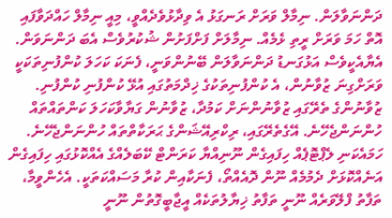ދަންނަވާލަން. ނިމާލް ވަރަށް ރަނގަޅު އެ ވިދާޅުވެދެއްވީ، މިއީ ނިމާލް ހައްދަވާފައި އޮތް ހަމަ ވަރަށް ރީތި ޅެމެއް. ނިމާލަށް ފަށްފަށުން ޝުކުރުވެސް އެބަ ދަންނަވަން. އެޔާއެކީވެސް އަޅުގަނޑު ދަންނަވާލަން ބޭނުންވަނީ، ފެނަކަ ކަހަލަ ކުންފުނިތަކަކީ ވަރަށްގިނަ ޒުވާނުން، އެ ކުންފުނިތަކުގެ ޚިދްމަތުގައި އުޅޭ ކުންފުނި ކުންފުނި. ޒުވާނުންގެ ތެރޭގައި ޒުވާނުންނަށް ކަމުދާ، ޒުވާނުން ގަޔާވާކަހަލަ ކަންތައްތައް ހުންނަންޖެހޭނެ. އޭގެތެރޭގައި، ރިކްރިއޭޝަންގެ ޙަރަކާތްތައް ހުންނަންޖެހޭނެ. ހަމައެކަނި ލެޕްޓޮޕެއް ހިފައިގެން ނޫނިއްޔާ ކަރަންޓް ކޭބަލެއްގެ އެއްކޮޅުގައި ހިފައިގެން އަނެއްކޮޅަށް ދެމުމެއް ނޫން ދޮއެއްތޯ، ފެނަކާއިން ކުރާ މަސައްކަތަކީ. އެހެންވީމާ، ތަފާތު ފްލޭވަރެއް ނޫނީ ތަފާތު ޚިޔާލުތަކެއް އީޖާބީގޮތުން ނޫނީ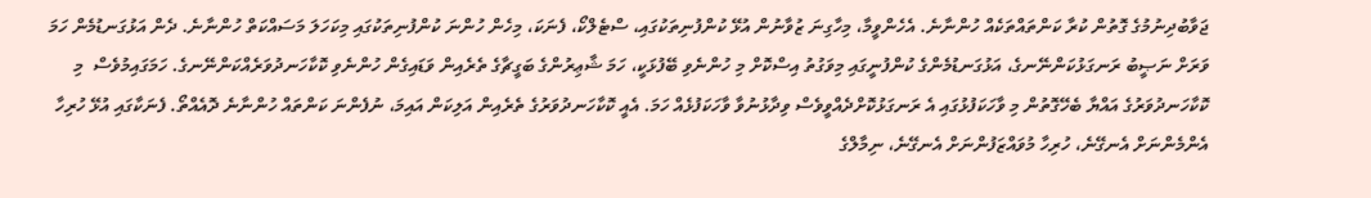ޖަވާބުދިނުމުގެ ގޮތުން ކުރާ ކަންތައްތަކެއް ހުންނާނެ. އެހެންވީމާ، މިހާގިނަ ޒުވާނުން އުޅޭ ކުންފުނިތަކުގައި، ސްޓެލްކޯ، ފެނަކަ، މިހެން ހުންނަ ކުންފުނިތަކުގައި މިކަހަލަ މަސައްކަތް ހުންނާނެ. ދެން އަޅުގަނޑުމެން ހަމަ ވަރަށް ނަޞީބު ރަނގަޅުކަންނޭނގެ، އަޅުގަނޑުމެންގެ ކުންފުނީގައި މިވަގުތު އިސްކޮށް މި ހުންނެވި ބޭފުޅަކީ، ހަމަ ޝާޢިރުންގެ ބަގީޗާގެ ތެރެއިން ވަޑައިގެން ހުންނެވި ކޮކާހަނދުވަރެއްކަންނޭނގެ. ހަމަގައިމުވެސް  މި ކޮކާހަނދުވަރުގެ އައްޔާ ބެހޭގޮތުން މި ވާހަކަފުޅުގައި އެ ރަނގަޅުކޮށްދެއްވީވެސް ވިދާޅުނުވާ ވާހަކަފުޅެއް ހަމަ. އެއީ ކޮކާހަނދުވަރުގެ ތެރެއިން އަލިކަން އައިމަ، ނުފެންނަ ކަންތައް ހުންނާނެ ދޮއެއްތޯ. ފެނަކާގައި އުޅޭ ހުރިހާ އެންމެންނަށް އެނގޭނެ، ހުރިހާ މުވައްޒަފުންނަށް އެނގޭނެ، ނިމާލްގެ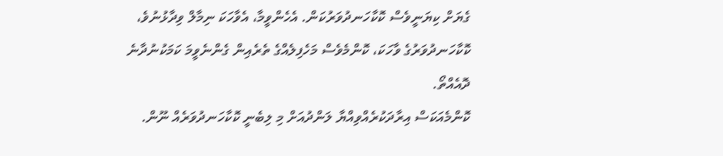ގެޔަށް ކިޔަނީވެސް ކޮކާހަނދުވަރުކަން. އެހެންވީމާ، އެވާހަކަ ނިމާލް ވިދާޅުނުވެ، ކޮކާހަނދުވަރުގެ ވާހަކަ، ކޮންމެވެސް މަހެފިލެއްގެ ތެރެއިން ގެންނެވީމަ ކަމަކުނުދާނެ ދޮއެއްތޯ.
ކޮންމެއަކަސް އިރާދަކުރެއްވިއްޔާ ލަންދުއަށް މި ލިބެނީ ކޮކާހަނދުވަރެއް ނޫން.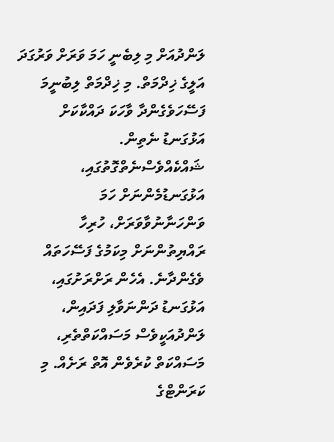ލަންދުއަށް މި ލިބެނީ ހަމަ ވަރަށް ވަރުގަދަ އަލީގެ ޚިދްމަތް. މި ޚިދްމަތް ލިބުނީމަ ފަސޭހަވެގެންދާ ވާހަކަ ދައްކާކަށް އަޅުގަނޑު ނެތިން. ޝައްކެއްވެސްނެތްގޮތުގައި، އަޅުގަނޑުމެންނަށް ހަމަ ވަންހަނާނުވާވަރަށް، ހުރިހާ ރައްޔިތުންނަށް މިކަމުގެ ފަސޭހަތައް ވެގެންދާނެ. އެހެން ރަށްރަށުގައި، އަޅުގަނޑު ދަންނަވާލި ފަދައިން، ލަންދުއަކީވެސް މަސައްކަތްތެރި، މަސައްކަތް ކުރެވެން އޮތް ރަށެއް. މި ކަރަންޓްގެ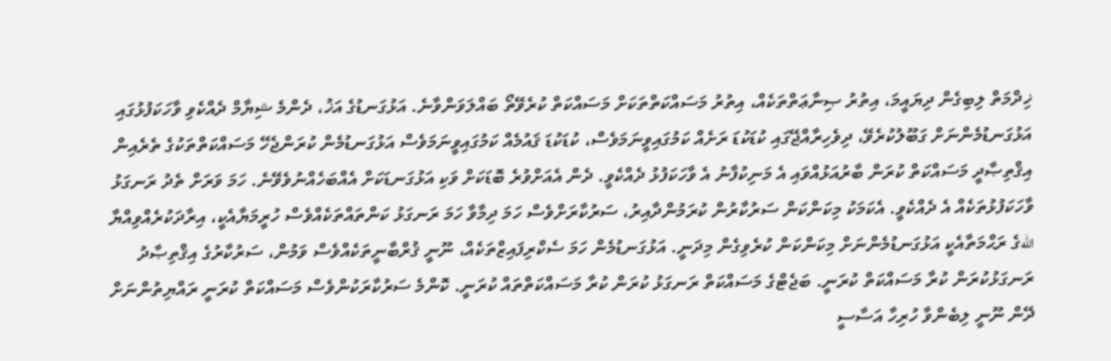ޚިދްމަތް ލިބިގެން ދިޔައީމަ، އިތުރު ޞިނާޢަތްތަކެއް، އިތުރު މަސައްކަތްތަކަށް މަސައްކަތް ކުރެވޭތޯ ބައްލަވަންވާނެ. އަޅުގަނޑުގެ އަޚު، ދެންމެ ޝިޔާމް ދެއްކެވި ވާހަކަފުޅުގައި އަޅުގަނޑުމެންނަށް ގަބޫލުކުރެވޭ، ދިވެހިރާއްޖޭގައި ކުޑަކުޑަ ރަށެއް ކަމުގައިވީނަމަވެސް، ކުޑަކުޑަ ޤައުމެއް ކަމުގައިވީނަމަވެސް އަޅުގަނޑުމެން ކުރަންޖެހޭ މަސައްކަތްތަކުގެ ތެރެއިން އިޤްތިޞާދީ މަސައްކަތް ކުރަން ބާރުއަޅުއްވައި އެ މަނިކުފާނު އެ ވާހަކަފުޅު ދެއްކެވީ. ދެން އެއަށްވުރެ ބޮޑަކަށް ވަކި އަޅުގަނޑަކަށް އެއްބަހެއްނުވެވޭނެ. ހަމަ ވަރަށް ތެދު ރަނގަޅު ވާހަކަފުޅުތަކެއް އެ ދެއްކެވީ. އެކަމަކު މިކަންކަން ސަރުކާރުން ކުރަމުންދާއިރު، ސަރުކާރަށްވެސް ހަމަ ދިމާވާ ހަމަ ރަނގަޅު ކަންތައްތަކެއްވެސް ހުރީމަޔާއެކީ، އިރާދަކުރެއްވިއްޔާ اللهގެ ރަޙްމަތާއެކީ އަޅުގަނޑުމެންނަށް މިކަންކަން ކުރެވިގެން މިދަނީ. އަޅުގަނޑުމެން ހަމަ ސެކްރިފައިޒްތަކެއް، ނޫނީ ޤުރްބާނީތަކެއްވެސް ވަމުން، ސަރުކާރުގެ އިޤްތިޞާދު ރަނގަޅުކުރަން ކުރާ މަސައްކަތް ކުރަނީ. ބަޖެޓްގެ މަސައްކަތް ރަނގަޅު ކުރަން ކުރާ މަސައްކަތްތައް ކުރަނީ. ކޮންމެ ސަރުކާރަކުންވެސް މަސައްކަތް ކުރަނީ ރައްޔިތުންނަށް ދޭން ނޫނީ ލިބެންވާ ހުރިހާ އަސާސީ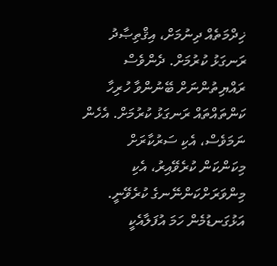ޚިދްމަތެއް ދިނުމަށް، އިޤްތިޞާދު ރަނގަޅު ކުރުމަށް. ދެންވެސް ރައްޔިތުންނަށް ބޭނުންވާ ހުރިހާ ކަންތައްތައް ރަނގަޅު ކުރުމަށް. އެހެން ނަމަވެސް، އެކި ސަރުކާރަށް މިކަންކަން ކުރެވޭއިރު، އެކި މިންވަރަށްކަންނޭނގެ ކުރެވޭނީ.
އަޅުގަނޑުމެން ހަމަ އުފަލާއެކީ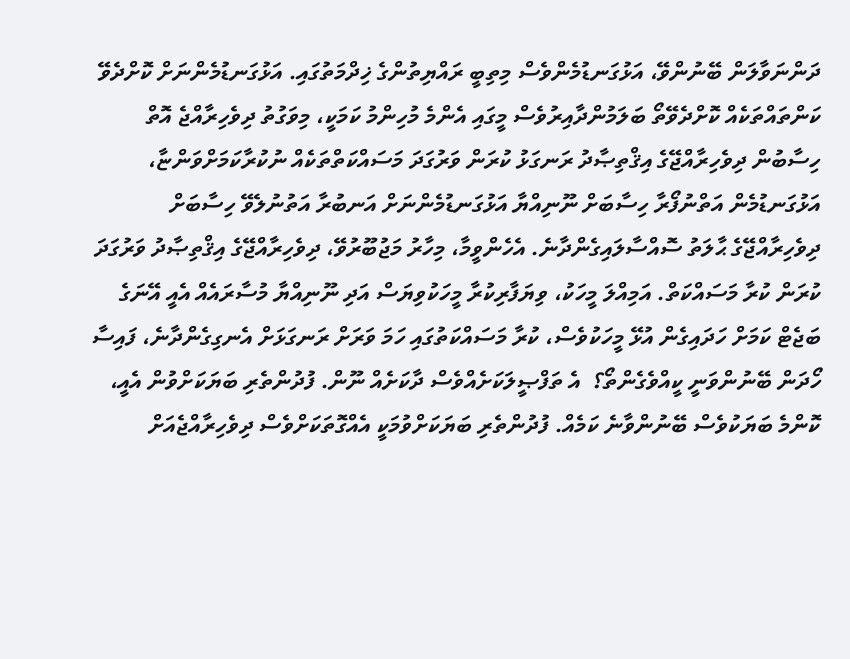ދަންނަވާލަން ބޭނުންވޭ، އަޅުގަނޑުމެންވެސް މިތިބީ ރައްޔިތުންގެ ޚިދްމަތުގައި. އަޅުގަނޑުމެންނަށް ކޮށްދެވޭ ކަންތައްތަކެއް ކޮށްދެވޭތޯ ބަލަމުންދާއިރުވެސް މީގައި އެންމެ މުހިންމު ކަމަކީ، މިވަގުތު ދިވެހިރާއްޖެ އޮތް ހިސާބުން ދިވެހިރާއްޖޭގެ އިޤްތިޞާދު ރަނގަޅު ކުރަން ވަރުގަދަ މަސައްކަތްތަކެއް ނުކުރާކަމަށްވަންޏާ، އަޅުގަނޑުމެން އަތްނުފޯރާ ހިސާބަށް ނޫނިއްޔާ އަޅުގަނޑުމެންނަށް އަނބުރާ އަތުނުލެވޭ ހިސާބަށް ދިވެހިރާއްޖޭގެ ޙާލަތު ސޮއްސާލައިގެންދާނެ. އެހެންވީމާ، މިހާރު މަޖުބޫރުވޭ، ދިވެހިރާއްޖޭގެ އިޤްތިޞާދު ވަރުގަދަ ކުރަން ކުރާ މަސައްކަތް. އަމިއްލަ މީހަކު، ވިޔަފާރިކުރާ މީހަކުވިޔަސް އަދި ނޫނިއްޔާ މުސާރައެއް އެއީ އޭނަގެ ބަޖެޓް ކަމަށް ހަދައިގެން އުޅޭ މީހަކުވެސް، ކުރާ މަސައްކަތުގައި ހަމަ ވަރަށް ރަނގަޅަށް އެނގިގެންދާނެ، ފައިސާ ހޯދަން ބޭނުންވަނީ ކީއްވެގެންތޯ؟  އެ ތަފްޞީލަކަށެއްވެސް ދާކަށެއް ނޫން. ފުދުންތެރި ބަޔަކަށްވުން އެއީ، ކޮންމެ ބަޔަކުވެސް ބޭނުންވާނެ ކަމެއް. ފުދުންތެރި ބަޔަކަށްވުމަކީ އެއްގޮތަކަށްވެސް ދިވެހިރާއްޖެއަށް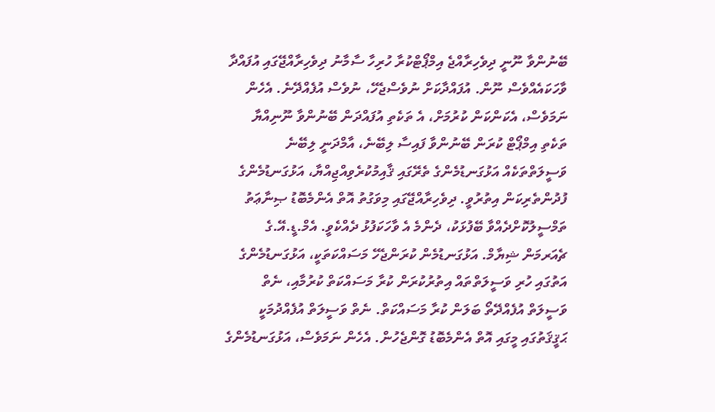ބޭނުންވާ ނޫނީ ދިވެހިރާއްޖެ އިމްޕޯޓްކުރާ ހުރިހާ ސާމާނު ދިވެހިރާއްޖޭގައި އުފައްދާ ވާހަކައެއްވެސް ނޫން. އުފައްދާކަށް ނުވެސްޖެހޭ، ނުވެސް އުފެއްދޭނެ. އެހެން ނަމަވެސް، އެކަންކަން ކުރުމަށް، އެ ތަކެތި އުފައްދަން ބޭނުންވާ ނޫނިއްޔާ ތަކެތި އިމްޕޯޓް ކުރަން ބޭނުންވާ ފައިސާ ލިބޭނެ، އާމްދަނީ ލިބޭނެ ވަސީލަތްތަކެއް އަޅުގަނޑުމެންގެ ތެރޭގައި ޤާއިމުކުރެވިއްޖިއްޔާ، އަޅުގަނޑުމެންގެ ފުދުންތެރިކަން އިތުރުވީ. ދިވެހިރާއްޖޭގައި މިވަގުތު އޮތް އެންމެބޮޑު ޞިނާޢަތު ތަމްސީލުކޮށްދެއްވާ ބޭފުޅަކު، ދެންމެ އެ ވާހަކަފުޅު ދެއްކެވީ. އެމް.ޑީ.އޭ.ގެ ޗެއަރމަން ޝިޔާމް. އަޅުގަނޑުމެން ކުރަންޖެހޭ މަސައްކަތަކީ، އަޅުގަނޑުމެންގެ އަތުގައި ހުރި ވަސީލަތްތައް އިތުރުކުރަން ކުރާ މަސައްކަތް ކުރުމާއި، ނެތް ވަސީލަތް އުފެއްދޭތޯ ބަލަން ކުރާ މަސައްކަތް. ނެތް ވަސީލަތް އުފެއްދުމަކީ ޙަޤީޤަތުގައި މީގައި އޮތް އެންމެބޮޑު ގޮންޖެހުން. އެހެން ނަމަވެސް، އަޅުގަނޑުމެންގެ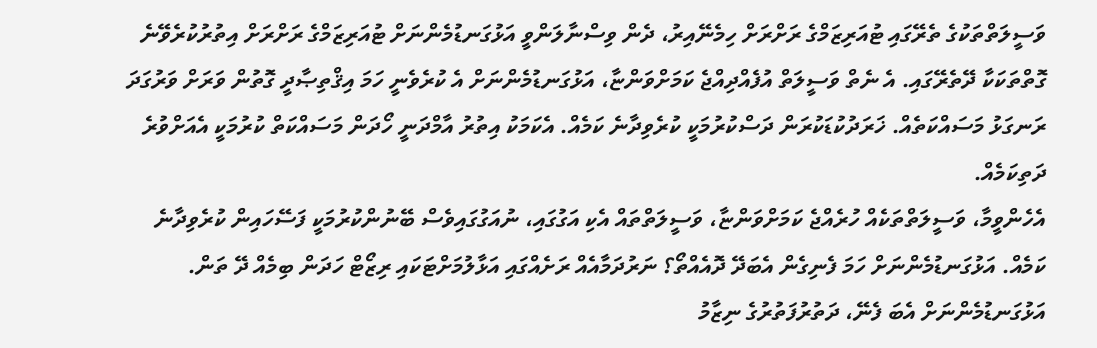ވަސީލަތްތަކުގެ ތެރޭގައި ޓުއަރިޒަމްގެ ރަށްރަށް ހިމެނޭއިރު، ދެން ވިސްނާލަންވީ އަޅުގަނޑުމެންނަށް ޓުއަރިޒަމްގެ ރަށްރަށް އިތުރުކުރެވޭނެ ގޮތްތަކަކާ ދޭތެރޭގައި. އެ ނެތް ވަސީލަތް އުފެއްދިއްޖެ ކަމަށްވަންޏާ، އަޅުގަނޑުމެންނަށް އެ ކުރެވެނީ ހަމަ އިޤްތިޞާދީ ގޮތުން ވަރަށް ވަރުގަދަ ރަނގަޅު މަސައްކަތެއް. ޚަރަދުކުޑަކުރަން ދަސްކުރުމަކީ ކުރެވިދާނެ ކަމެއް. އެކަމަކު އިތުރު އާމްދަނީ ހޯދަން މަސައްކަތް ކުރުމަކީ އެއަށްވުރެ ދަތިކަމެއް.
އެހެންވީމާ، ވަސީލަތްތަކެއް ހުރެއްޖެ ކަމަށްވަންޏާ، ވަސީލަތްތައް އެކި އަގުގައި، ނުއަގުގައިވެސް ބޭނުންކުރުމަކީ ފަސޭހައިން ކުރެވިދާނެ ކަމެއް. އަޅުގަނޑުމެންނަށް ހަމަ ފެނިގެން އެބަދޭ ދޮއެއްތޯ؟ ނަރުދަމާއެއް ރަށެއްގައި އަޅާލުމަށްޓަކައި ރިޒޯޓް ހަދަން ބިމެއް ދޭ ތަން. އަޅުގަނޑުމެންނަށް އެބަ ފެނޭ، ދަތުރުފަތުރުގެ ނިޒާމު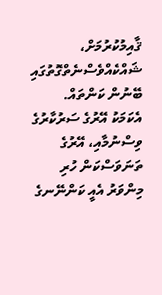ޤާއިމުކުރުމަށް، ޝައްކެއްވެސްނެތްގޮތުގައި ބޭނުން ކަންތައް. އެކަމަކު އޭރުގެ ސަރުކާރުގެ ވިސްނުމާއި، އޭރުގެ ތަނަވަސްކަން ހުރި މިންވަރު އެއީ ކަންނޭނގެ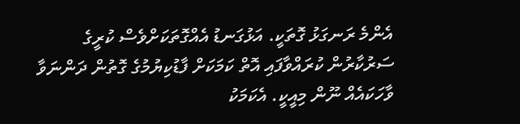އެންމެ ރަނގަޅު ގޮތަކީ. އަޅުގަނޑު އެއްގޮތަކަށްވެސް ކުރީގެ ސަރުކާރުން ކުރައްވާފައި އޮތް ކަމަކަށް ފާޑުކިޔުމުގެ ގޮތުން ދަންނަވާ ވާހަކައެއް ނޫން މިއީކީ. އެކަމަކު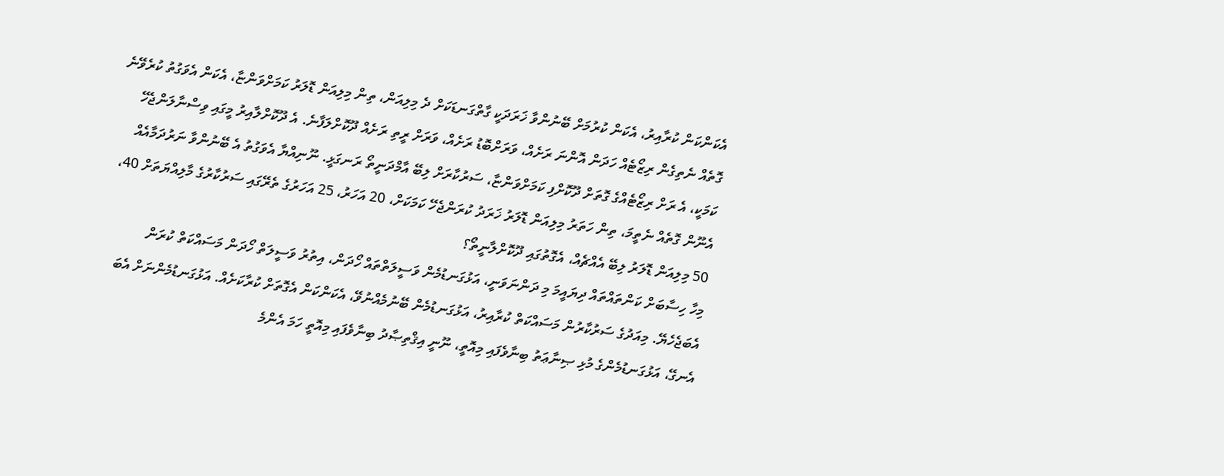އެކަންކަން ކުރާއިރު، އެކަން ކުރުމަށް ބޭނުންވާ ޚަރަދަކީ ގާތްގަނޑަކަށް ދެ މިލިއަން، ތިން މިލިއަން ޑޮލަރު ކަމަށްވަންޏާ، އެކަން އެވަގުތު ކުރެވޭނެ ގޮތެއް ނެތިގެން ރިޒޯޓެއް ހަދަން އޮންނަ ރަށެއް، ވަރަށްބޮޑު ރަށެއް، ވަރަށް ރީތި ރަށެއް ދޫކޮށްލަފާނެ. އެ ދޫކޮށްލާއިރު މީގައި ވިސްނާލަންޖެހޭ ކަމަކީ، އެ ރަށް ރިޒޯޓެއްގެ ގޮތަށް ދޫކޮށްފި ކަމަށްވަންޏާ، ސަރުކާރަށް ލިބޭ އާމްދަނީތޯ ރަނގަޅީ. ނޫނިއްޔާ އެވަގުތު އެ ބޭނުންވާ ނަރުދަމާއެއް އެނޫން ގޮތެއް ނެތީމަ، ތިން ހަތަރު މިލިއަން ޑޮލަރު ޚަރަދު ކުރަންޖެހޭ ކަމަކަށް، 20 އަހަރު، 25 އަހަރުގެ ތެރޭގައި ސަރުކާރުގެ މާލިއްޔަތަށް 40، 50 މިލިއަން ޑޮލަރު ލިބޭ އެއްޗެއް، އެގޮތުގައި ދޫކޮށްލާނީތޯ؟
މިހާ ހިސާބަށް ކަންތައްތައް ދިޔައީމަ މި ދަންނަވަނީ، އަޅުގަނޑުމެން ވަސީލަތްތައް ހޯދަން، އިތުރު ވަސީލަތް ހޯދަން މަސައްކަތް ކުރަން އެބަޖެހެޔޭ. މިއަދުގެ ސަރުކާރުން މަސައްކަތް ކުރާއިރު، އަޅުގަނޑުމެން ބޭނުމެއްނުވޭ، އެކަންކަން އެގޮތަށް ކުރާކަށެއް. އަޅުގަނޑުމެންނަށް އެބަ އެނގޭ، އަޅުގަނޑުމެންގެ މުޅި ޞިނާޢަތު ބިނާވެފައި މިއޮތީ، ނޫނީ އިޤްތިޞާދު ބިނާވެފައި މިއޮތީ ހަމަ އެންމެ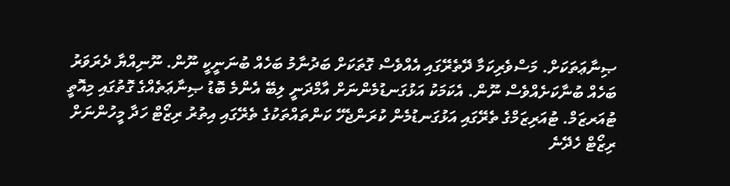ޞިނާޢަތަކަށް. މަސްވެރިކަމާ ދޭތެރޭގައި އެއްވެސް ގޮތަކަށް ބަދުނާމު ބަހެއް ބުނަނީކީ ނޫން. ނޫނިއްޔާ ދެރަވަރު ބަހެއް ބުނާކަށެއްވެސް ނޫން. އެކަމަކު އަޅުގަނޑުމެންނަށް އާމްދަނީ ލިބޭ އެންމެ ބޮޑު ޞިނާޢަތެއްގެ ގޮތުގައި މިއޮތީ ޓުއަރޒަމް. ޓުއަރިޒަމްގެ ތެރޭގައި އަޅުގަނޑުމެން ކުރަންޖެހޭ ކަންތައްތަކުގެ ތެރޭގައި އިތުރު ރިޒޯޓް ހަދާ މީހުންނަށް ރިޒޯޓް ހެދޭނެ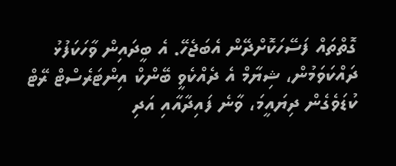ގޮތްތައް ފަސޭހަކޮށްދޭން އެބަޖެހޭ. އެ ބީދައިން ވާހަކަފުޅު ދައްކަވަމުން، ޝިޔާމް އެ ދެއްކެވީ ބޭންކް އިންޓަރެސްޓް ރޭޓް ކުޑަވެގެން ދިޔައީމަ، ވާނެ ފައިދާއާއި އަދި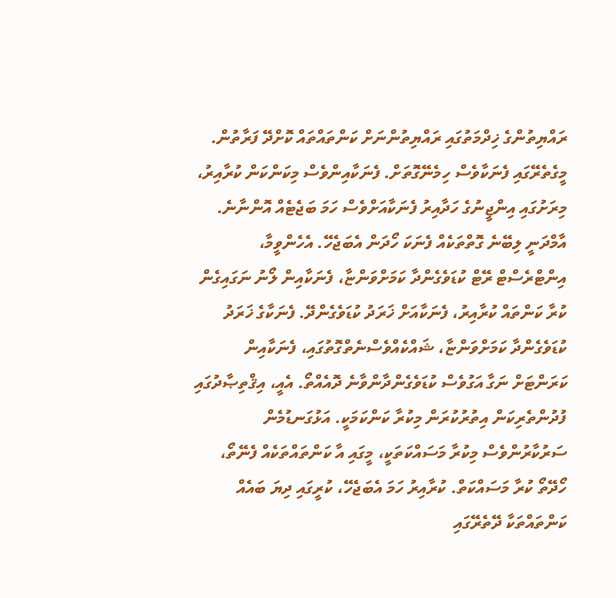ރައްޔިތުންގެ ޚިދްމަތުގައި ރައްޔިތުންނަށް ކަންތައްތައް ކޮށްދޭ ފަރާތުން. މީގެތެރޭގައި ފެނަކާވެސް ހިމެނޭގޮތަށް. ފެނަކާއިންވެސް މިކަންކަން ކުރާއިރު، މިރަށުގައި އިންޖީނުގެ ހަދާއިރު ފެނަކާއަށްވެސް ހަމަ ބަޖެޓެއް އޮންނާނެ. އާމްދަނީ ލިބޭނެ ގޮތްތަކެއް ފެނަކަ ހޯދަން އެބަޖެހޭ. އެހެންވީމާ، އިންޓްރެސްޓް ރޭޓް ކުޑަވެގެންދާ ކަމަށްވަންޏާ، ފެނަކާއިން ލޯނު ނަގައިގެން ކުރާ ކަންތައް ކުރާއިރު، ފެނަކާއަށް ޚަރަދު ކުޑަވެގެންދޭ. ފެނަކާގެ ޚަރަދު ކުޑަވެގެންދާ ކަމަށްވަންޏާ، ޝައްކެއްވެސްނެތްގޮތުގައި، ފެނަކާއިން ކަރަންޓަށް ނަގާ އަގުވެސް ކުޑަވެގެންދާންވާނެ ދޮއެއްތޯ. އެއީ، އިޤްތިޞާދުގައި ފުދުންތެރިކަން އިތުރުކުރަން މިކުރާ ކަންކަމަކީ. އަޅުގަނޑުމެން ސަރުކާރުންވެސް މިކުރާ މަސައްކަތަކީ، މީގައި އާ ކަންތައްތަކެއް ފެނޭތޯ، ހޯދޭތޯ ކުރާ މަސައްކަތް. ކުރާއިރު ހަމަ އެބަޖެހޭ، ކުރީގައި ދިޔަ ބައެއް ކަންތައްތަކާ ދޭތެރޭގައި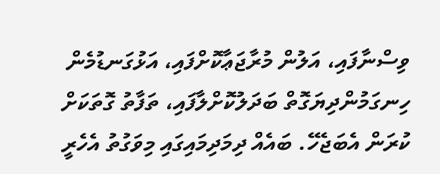ވިސްނާފައި، އަލުން މުރާޖަޢާކޮށްފައި، އަޅުގަނޑުމެން ހިނގަމުންދިޔަގޮތް ބަދަލުކޮށްލާފައި، ތަފާތު ގޮތަކަށް ކުރަން އެބަޖެހޭ. ބައެއް ދިމަދިމައިގައި މިވަގުތު އެހެރީ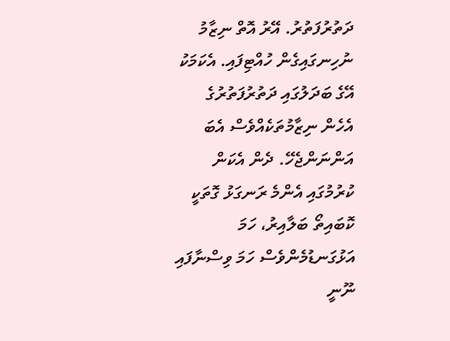ދަތުރުފަތުރު. އޭރު އޮތް ނިޒާމު ނުހިނގައިގެން ހުއްޓިފައި. އެކަމަކު އޭގެ ބަދަލުގައި ދަތުރުފަތުރުގެ އެހެން ނިޒާމުތަކެއްވެސް އެބަ އަންނަންޖެހޭ. ދެން އެކަން ކުރުމުގައި އެންމެ ރަނގަޅު ގޮތަކީ ކޮބައިތޯ ބަލާއިރު، ހަމަ އަޅުގަނޑުމެންވެސް ހަމަ ވިސްނާފައި ނޫނީ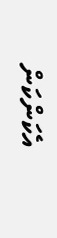އެކަންކަން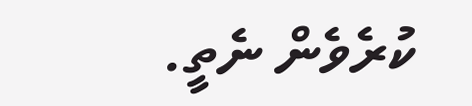ކުރެވެން ނެތީ.